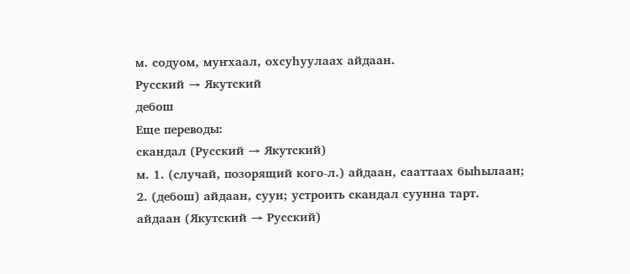м. содуом, муҥхаал, охсуһуулаах айдаан.
Русский → Якутский
дебош
Еще переводы:
скандал (Русский → Якутский)
м. 1. (случай, позорящий кого-л.) айдаан, сааттаах быһылаан; 2. (дебош) айдаан, суун; устроить скандал суунна тарт.
айдаан (Якутский → Русский)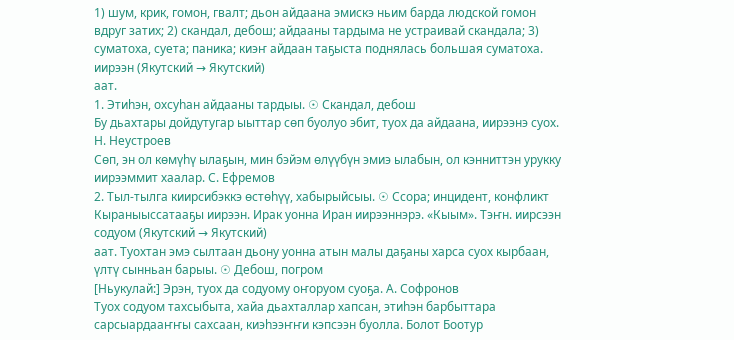1) шум, крик, гомон, гвалт; дьон айдаана эмискэ ньим барда людской гомон вдруг затих; 2) скандал, дебош; айдааны тардыма не устраивай скандала; 3) суматоха, суета; паника; киэҥ айдаан таҕыста поднялась большая суматоха.
иирээн (Якутский → Якутский)
аат.
1. Этиһэн, охсуһан айдааны тардыы. ☉ Скандал, дебош
Бу дьахтары дойдутугар ыыттар сөп буолуо эбит, туох да айдаана, иирээнэ суох. Н. Неустроев
Сөп, эн ол көмүһү ылаҕын, мин бэйэм өлүүбүн эмиэ ылабын, ол кэнниттэн урукку иирээммит хаалар. С. Ефремов
2. Тыл-тылга киирсибэккэ өстөһүү, хабырыйсыы. ☉ Ссора; инцидент, конфликт
Кыраныыссатааҕы иирээн. Ирак уонна Иран иирээннэрэ. «Кыым». Тэҥн. иирсээн
содуом (Якутский → Якутский)
аат. Туохтан эмэ сылтаан дьону уонна атын малы даҕаны харса суох кырбаан, үлтү сынньан барыы. ☉ Дебош, погром
[Ньукулай:] Эрэн, туох да содуому оҥоруом суоҕа. А. Софронов
Туох содуом тахсыбыта, хайа дьахталлар хапсан, этиһэн барбыттара сарсыардааҥҥы сахсаан, киэһээҥҥи кэпсээн буолла. Болот Боотур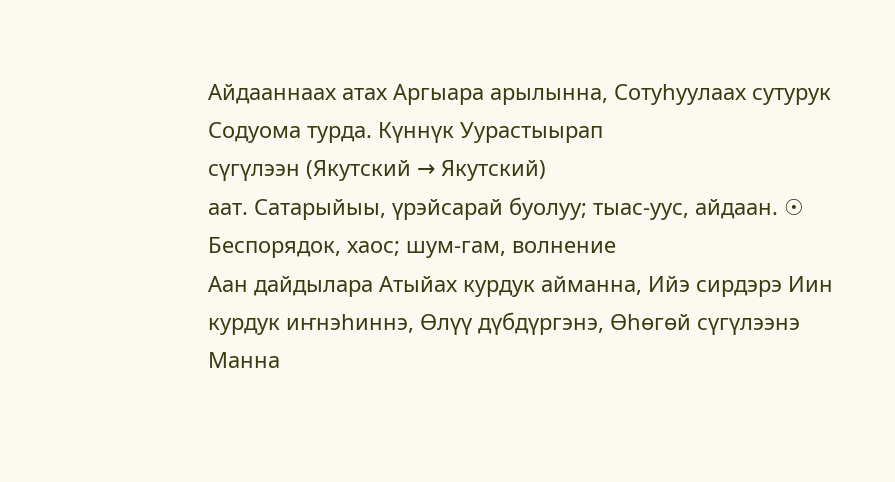Айдааннаах атах Аргыара арылынна, Сотуһуулаах сутурук Содуома турда. Күннүк Уурастыырап
сүгүлээн (Якутский → Якутский)
аат. Сатарыйыы, үрэйсарай буолуу; тыас-уус, айдаан. ☉ Беспорядок, хаос; шум-гам, волнение
Аан дайдылара Атыйах курдук айманна, Ийэ сирдэрэ Иин курдук иҥнэһиннэ, Өлүү дүбдүргэнэ, Өһөгөй сүгүлээнэ Манна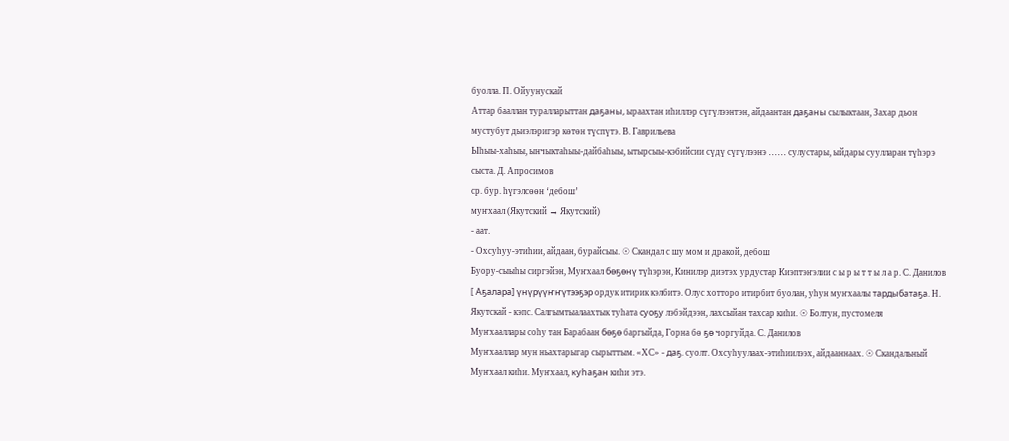буолла. П. Ойуунускай
Аттар бааллан туралларыттан даҕаны, ыраахтан иһиллэр сүгүлээнтэн, айдаантан даҕаны сылыктаан, Захар дьон мустубут дьиэлэригэр көтөн түспүтэ. В. Гаврильева
Ыһыы-хаһыы, ынчыктаһыы-дайбаһыы, ытырсыы-кэбийсии сүдү сүгүлээнэ …… сулустары, ыйдары суулларан түһэрэ сыста. Д. Апросимов
ср. бур. һүгэлсөөн ‘дебош’
муҥхаал (Якутский → Якутский)
- аат.
- Охсуһуу-этиһии, айдаан, бурайсыы. ☉ Скандал с шу мом и дракой, дебош
Буору-сыыһы сиргэйэн, Муҥхаал бөҕөнү түһэрэн, Кинилэр диэтэх урдустар Киэптэҥэлии с ы р ы т т ы л а р. С. Данилов
[ Аҕалара] үнүрүүҥҥүтээҕэр ордук итирик кэлбитэ. Олус хотторо итирбит буолан, уһун муҥхаалы тардыбатаҕа. Н. Якутскай - кэпс. Салгымтыалаахтык туһата суоҕу лэбэйдээн, лахсыйан тахсар киһи. ☉ Болтун, пустомеля
Муҥхааллары соһу тан Барабаан бөҕө баргыйда, Горна бө ҕө чоргуйда. С. Данилов
Муҥхааллар мун ньахтарыгар сырыттым. «ХС» - даҕ. суолт. Охсуһуулаах-этиһиилээх, айдааннаах. ☉ Скандальный
Муҥхаал киһи. Муҥхаал, куһаҕан киһи этэ.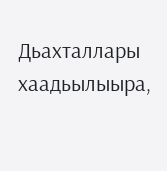Дьахталлары хаадьылыыра,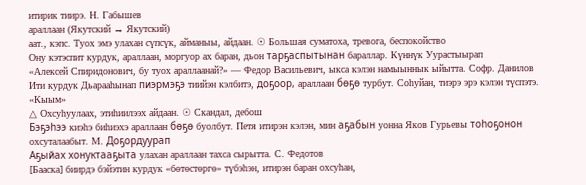итирик тиирэ. Н. Габышев
араллаан (Якутский → Якутский)
аат., кэпс. Туох эмэ улахан сүпсүк, айманыы, айдаан. ☉ Большая суматоха, тревога, беспокойство
Ону кэтэспит курдук, араллаан, моргуор ах баран, дьон тарҕаспытынан бараллар. Күннүк Уурастыырап
«Алексей Спиридонович, бу туох араллаанай?» — Федор Васильевич, ыкса кэлэн намыыннык ыйытта. Софр. Данилов
Ити курдук Дьарааһынап пиэрмэҕэ тиийэн кэлбитэ, доҕоор, араллаан бөҕө турбут. Соһуйан, тиэрэ эрэ кэлэн түспэтэ. «Кыым»
△ Охсуһуулаах, этиһиилээх айдаан. ☉ Скандал, дебош
Бэҕэһээ киэһэ биһиэхэ араллаан бөҕө буолбут. Петя итирэн кэлэн, мин аҕабын уонна Яков Гурьевы тоһоҕонон охсуталаабыт. М. Доҕордуурап
Аҕыйах хонуктааҕыта улахан араллаан тахса сырытта. С. Федотов
[Бааска] биирдэ бэйэтин курдук «бөтөстөргө» түбэһэн, итирэн баран охсуһан,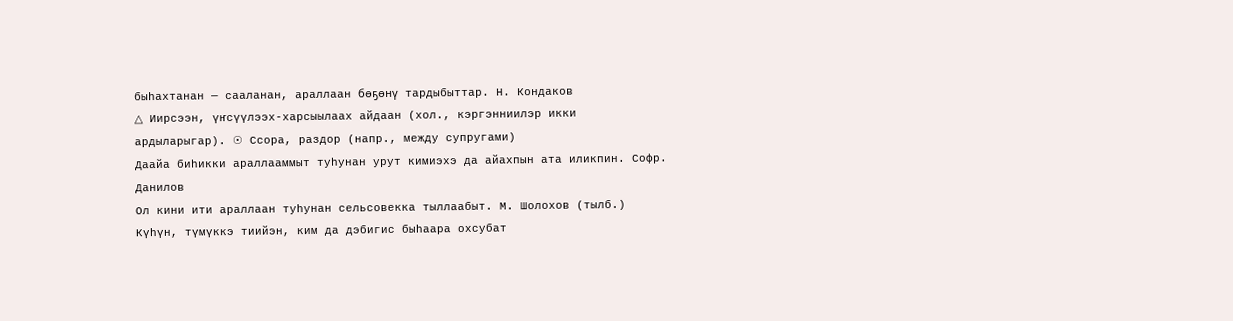быһахтанан — сааланан, араллаан бөҕөнү тардыбыттар. Н. Кондаков
△ Иирсээн, үҥсүүлээх-харсыылаах айдаан (хол., кэргэнниилэр икки ардыларыгар). ☉ Ссора, раздор (напр., между супругами)
Даайа биһикки араллааммыт туһунан урут кимиэхэ да айахпын ата иликпин. Софр. Данилов
Ол кини ити араллаан туһунан сельсовекка тыллаабыт. М. Шолохов (тылб.)
Күһүн, түмүккэ тиийэн, ким да дэбигис быһаара охсубат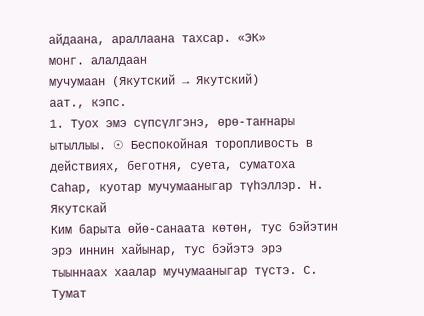айдаана, араллаана тахсар. «ЭК»
монг. алалдаан
мучумаан (Якутский → Якутский)
аат., кэпс.
1. Туох эмэ сүпсүлгэнэ, өрө-таҥнары ытыллыы. ☉ Беспокойная торопливость в действиях, беготня, суета, суматоха
Саһар, куотар мучумааныгар түһэллэр. Н. Якутскай
Ким барыта өйө-санаата көтөн, тус бэйэтин эрэ иннин хайынар, тус бэйэтэ эрэ тыыннаах хаалар мучумааныгар түстэ. С. Тумат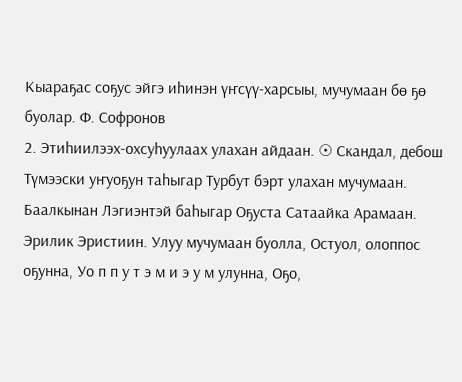Кыараҕас соҕус эйгэ иһинэн үҥсүү-харсыы, мучумаан бө ҕө буолар. Ф. Софронов
2. Этиһиилээх-охсуһуулаах улахан айдаан. ☉ Скандал, дебош
Түмээски уҥуоҕун таһыгар Турбут бэрт улахан мучумаан. Баалкынан Лэгиэнтэй баһыгар Оҕуста Сатаайка Арамаан. Эрилик Эристиин. Улуу мучумаан буолла, Остуол, олоппос оҕунна, Уо п п у т э м и э у м улунна, Оҕо,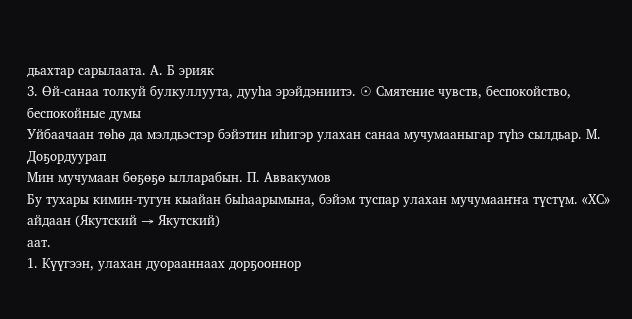дьахтар сарылаата. А. Б эрияк
3. Өй-санаа толкуй булкуллуута, дууһа эрэйдэниитэ. ☉ Смятение чувств, беспокойство, беспокойные думы
Уйбаачаан төһө да мэлдьэстэр бэйэтин иһигэр улахан санаа мучумааныгар түһэ сылдьар. М. Доҕордуурап
Мин мучумаан бөҕөҕө ылларабын. П. Аввакумов
Бу тухары кимин-тугун кыайан быһаарымына, бэйэм туспар улахан мучумааҥҥа түстүм. «ХС»
айдаан (Якутский → Якутский)
аат.
1. Күүгээн, улахан дуорааннаах дорҕооннор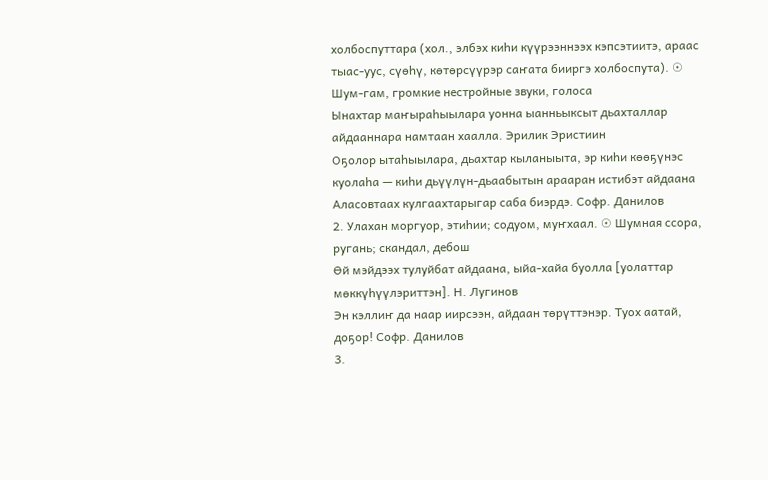холбоспуттара (хол., элбэх киһи күүрээннээх кэпсэтиитэ, араас тыас-уус, сүөһү, көтөрсүүрэр саҥата бииргэ холбоспута). ☉ Шум-гам, громкие нестройные звуки, голоса
Ынахтар маҥыраһыылара уонна ыанньыксыт дьахталлар айдааннара намтаан хаалла. Эрилик Эристиин
Оҕолор ытаһыылара, дьахтар кыланыыта, эр киһи көөҕүнэс куолаһа — киһи дьүүлүн-дьаабытын арааран истибэт айдаана Аласовтаах кулгаахтарыгар саба биэрдэ. Софр. Данилов
2. Улахан моргуор, этиһии; содуом, муҥхаал. ☉ Шумная ссора, ругань; скандал, дебош
Өй мэйдээх тулуйбат айдаана, ыйа-хайа буолла [уолаттар мөккүһүүлэриттэн]. Н. Лугинов
Эн кэллиҥ да наар иирсээн, айдаан төрүттэнэр. Туох аатай, доҕор! Софр. Данилов
3.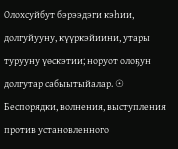Олохсуйбут бэрээдэги кэһии, долгуйууну, күүркэйиини, утары турууну үөскэтии; норуот олоҕун долгутар сабыытыйалар. ☉ Беспорядки, волнения, выступления против установленного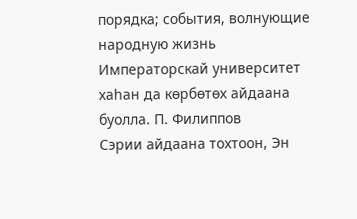порядка; события, волнующие народную жизнь
Императорскай университет хаһан да көрбөтөх айдаана буолла. П. Филиппов
Сэрии айдаана тохтоон, Эн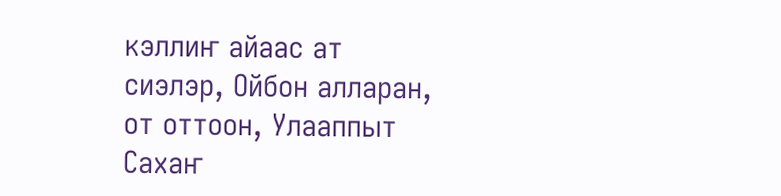кэллиҥ айаас ат сиэлэр, Ойбон алларан, от оттоон, Улааппыт Сахаҥ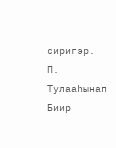сиригэр. П. Тулааһынап
Биир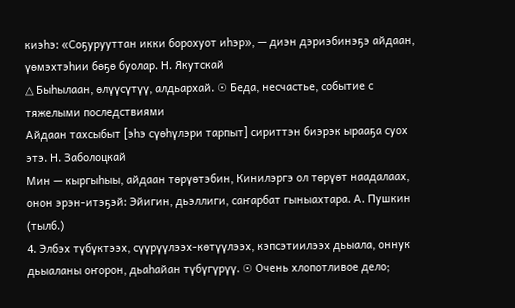киэһэ: «Соҕурууттан икки борохуот иһэр», — диэн дэриэбинэҕэ айдаан, үөмэхтэһии бөҕө буолар. Н. Якутскай
△ Быһылаан, өлүүсүтүү, алдьархай. ☉ Беда, несчастье, событие с тяжелыми последствиями
Айдаан тахсыбыт [эһэ сүөһүлэри тарпыт] сириттэн биэрэк ырааҕа суох этэ. Н. Заболоцкай
Мин — кыргыһыы, айдаан төрүөтэбин, Кинилэргэ ол төрүөт наадалаах, онон эрэн-итэҕэй: Эйигин, дьэллиги, саҥарбат гыныахтара. А. Пушкин (тылб.)
4. Элбэх түбүктээх, сүүрүүлээх-көтүүлээх, кэпсэтиилээх дьыала, оннук дьыаланы оҥорон, дьаһайан түбүгүрүү. ☉ Очень хлопотливое дело;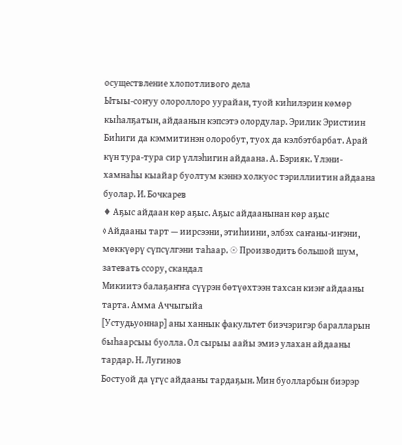осуществление хлопотливого дела
Ытыы-соҥуу олороллоро уурайан, туой киһилэрин көмөр кыһалҕатын, айдаанын кэпсэтэ олордулар. Эрилик Эристиин
Биһиги да кэммитинэн олоробут, туох да кэлбэтбарбат. Арай күн тура-тура сир үллэһигин айдаана. А. Бэрияк. Үлэни-хамнаһы кыайар буолтум кэннэ холкуос тэриллиитин айдаана буолар. И. Бочкарев
♦ Аҕыс айдаан көр аҕыс. Аҕыс айдаанынан көр аҕыс
◊ Айдааны тарт — иирсээни, этиһиини, элбэх саҥаны-иҥэни, мөккүөрү сүпсүлгэни таһаар. ☉ Производить большой шум, затевать ссору, скандал
Микиитэ балаҕаҥҥа сүүрэн бөтүөхтээн тахсан киэҥ айдааны тарта. Амма Аччыгыйа
[Устудьуоннар] аны ханнык факультет биэчэригэр баралларын быһаарсыы буолла. Ол сырыы аайы эмиэ улахан айдааны тардар. Н. Лугинов
Бостуой да үгүс айдааны тардаҕын. Мин буолларбын биэрэр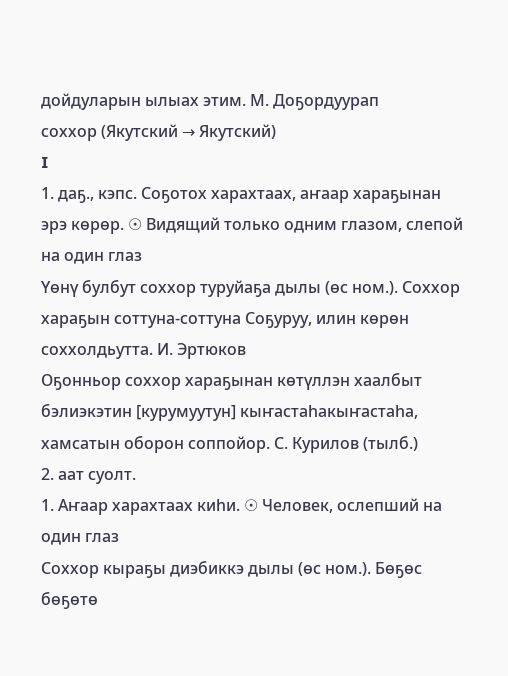дойдуларын ылыах этим. М. Доҕордуурап
соххор (Якутский → Якутский)
I
1. даҕ., кэпс. Соҕотох харахтаах, аҥаар хараҕынан эрэ көрөр. ☉ Видящий только одним глазом, слепой на один глаз
Үөнү булбут соххор туруйаҕа дылы (өс ном.). Соххор хараҕын соттуна-соттуна Соҕуруу, илин көрөн соххолдьутта. И. Эртюков
Оҕонньор соххор хараҕынан көтүллэн хаалбыт бэлиэкэтин [курумуутун] кыҥастаһакыҥастаһа, хамсатын оборон соппойор. С. Курилов (тылб.)
2. аат суолт.
1. Аҥаар харахтаах киһи. ☉ Человек, ослепший на один глаз
Соххор кыраҕы диэбиккэ дылы (өс ном.). Бөҕөс бөҕөтө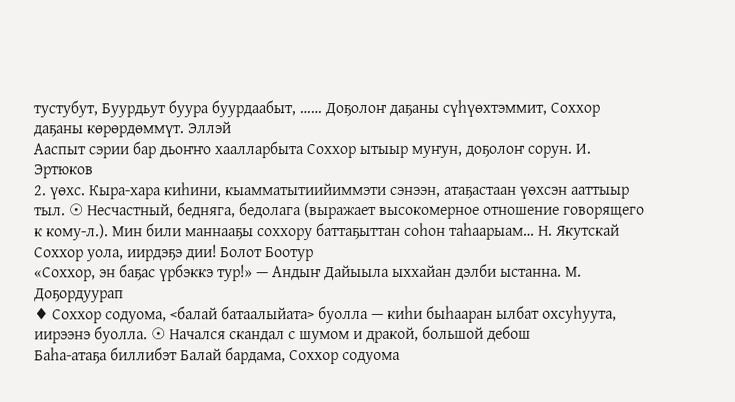тустубут, Буурдьут буура буурдаабыт, …… Доҕолоҥ даҕаны сүһүөхтэммит, Соххор даҕаны көрөрдөммүт. Эллэй
Ааспыт сэрии бар дьоҥҥо хаалларбыта Соххор ытыыр муҥун, доҕолоҥ сорун. И. Эртюков
2. үөхс. Кыра-хара киһини, кыамматытиийиммэти сэнээн, атаҕастаан үөхсэн ааттыыр тыл. ☉ Несчастный, бедняга, бедолага (выражает высокомерное отношение говорящего к кому-л.). Мин били маннааҕы соххору баттаҕыттан соһон таһаарыам… Н. Якутскай
Соххор уола, иирдэҕэ дии! Болот Боотур
«Соххор, эн баҕас үрбэккэ тур!» — Андыҥ Дайыыла ыххайан дэлби ыстанна. М. Доҕордуурап
♦ Соххор содуома, <балай батаалыйата> буолла — киһи быһааран ылбат охсуһуута, иирээнэ буолла. ☉ Начался скандал с шумом и дракой, большой дебош
Баһа-атаҕа биллибэт Балай бардама, Соххор содуома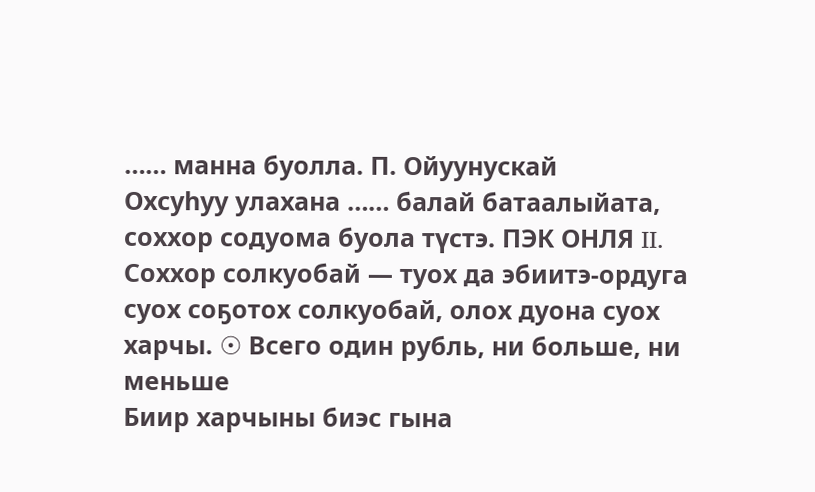…… манна буолла. П. Ойуунускай
Охсуһуу улахана …… балай батаалыйата, соххор содуома буола түстэ. ПЭК ОНЛЯ II. Соххор солкуобай — туох да эбиитэ-ордуга суох соҕотох солкуобай, олох дуона суох харчы. ☉ Всего один рубль, ни больше, ни меньше
Биир харчыны биэс гына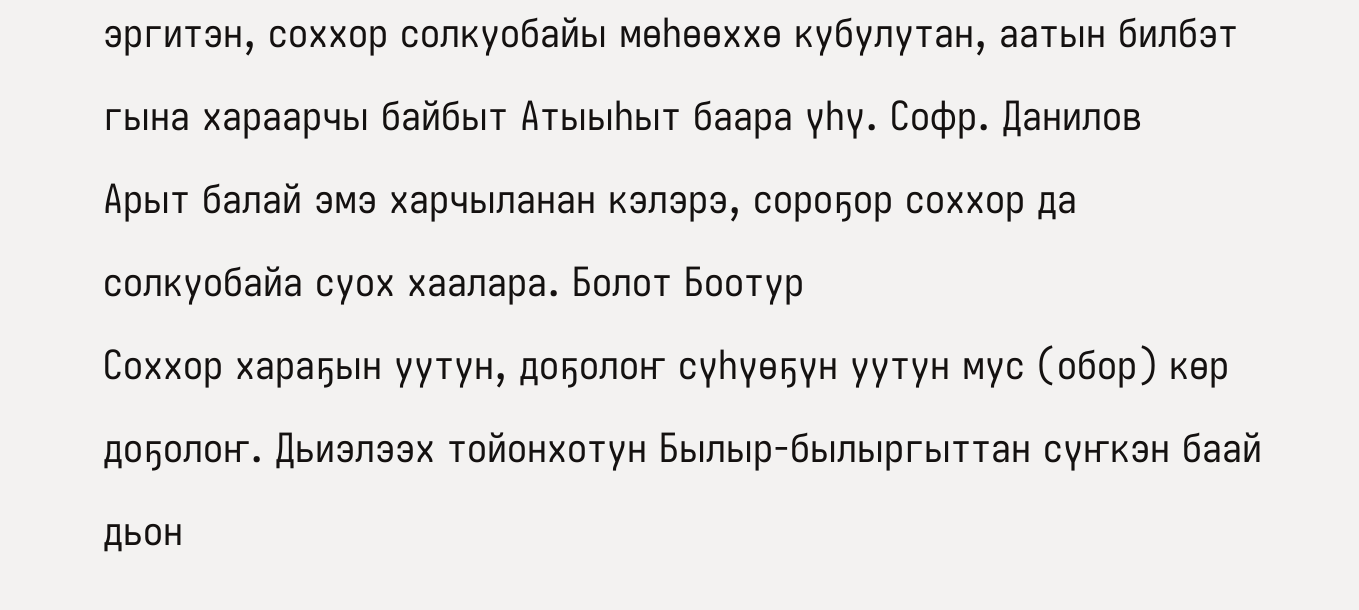эргитэн, соххор солкуобайы мөһөөххө кубулутан, аатын билбэт гына хараарчы байбыт Атыыһыт баара үһү. Софр. Данилов
Арыт балай эмэ харчыланан кэлэрэ, сороҕор соххор да солкуобайа суох хаалара. Болот Боотур
Соххор хараҕын уутун, доҕолоҥ сүһүөҕүн уутун мус (обор) көр доҕолоҥ. Дьиэлээх тойонхотун Былыр-былыргыттан сүҥкэн баай дьон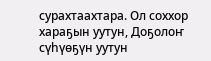сурахтаахтара. Ол соххор хараҕын уутун, Доҕолоҥ сүһүөҕүн уутун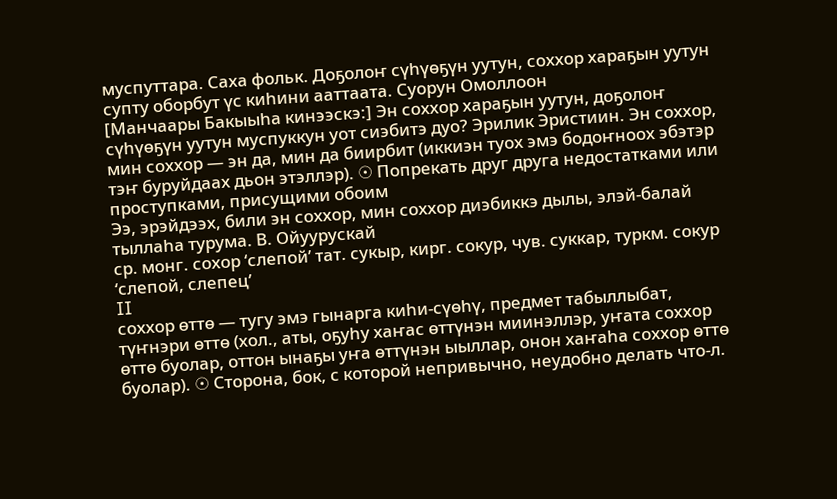муспуттара. Саха фольк. Доҕолоҥ сүһүөҕүн уутун, соххор хараҕын уутун супту оборбут үс киһини ааттаата. Суорун Омоллоон
[Манчаары Бакыыһа кинээскэ:] Эн соххор хараҕын уутун, доҕолоҥ сүһүөҕүн уутун муспуккун уот сиэбитэ дуо? Эрилик Эристиин. Эн соххор, мин соххор — эн да, мин да биирбит (иккиэн туох эмэ бодоҥноох эбэтэр тэҥ буруйдаах дьон этэллэр). ☉ Попрекать друг друга недостатками или проступками, присущими обоим
Ээ, эрэйдээх, били эн соххор, мин соххор диэбиккэ дылы, элэй-балай тыллаһа турума. В. Ойуурускай
ср. монг. сохор ‘слепой’ тат. сукыр, кирг. сокур, чув. суккар, туркм. сокур ‘слепой, слепец’
II
соххор өттө — тугу эмэ гынарга киһи-сүөһү, предмет табыллыбат, түҥнэри өттө (хол., аты, оҕуһу хаҥас өттүнэн миинэллэр, уҥата соххор өттө буолар, оттон ынаҕы уҥа өттүнэн ыыллар, онон хаҥаһа соххор өттө буолар). ☉ Сторона, бок, с которой непривычно, неудобно делать что-л.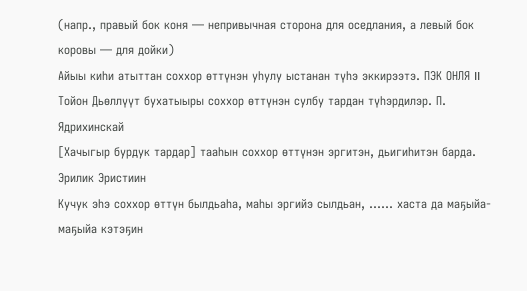(напр., правый бок коня — непривычная сторона для оседлания, а левый бок коровы — для дойки)
Айыы киһи атыттан соххор өттүнэн уһулу ыстанан түһэ эккирээтэ. ПЭК ОНЛЯ II
Тойон Дьөллүүт бухатыыры соххор өттүнэн сулбу тардан түһэрдилэр. П. Ядрихинскай
[Хачыгыр бурдук тардар] тааһын соххор өттүнэн эргитэн, дьигиһитэн барда. Эрилик Эристиин
Кучук эһэ соххор өттүн былдьаһа, маһы эргийэ сылдьан, …… хаста да маҕыйа-маҕыйа кэтэҕин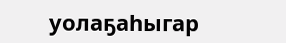уолаҕаһыгар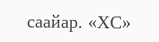саайар. «ХС»